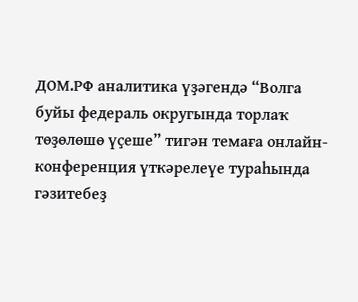ДОМ.РФ аналитика үҙәгендә “Волга буйы федераль округында торлаҡ төҙөлөшө үҫеше” тигән темаға онлайн-конференция үткәрелеүе тураһында гәзитебеҙ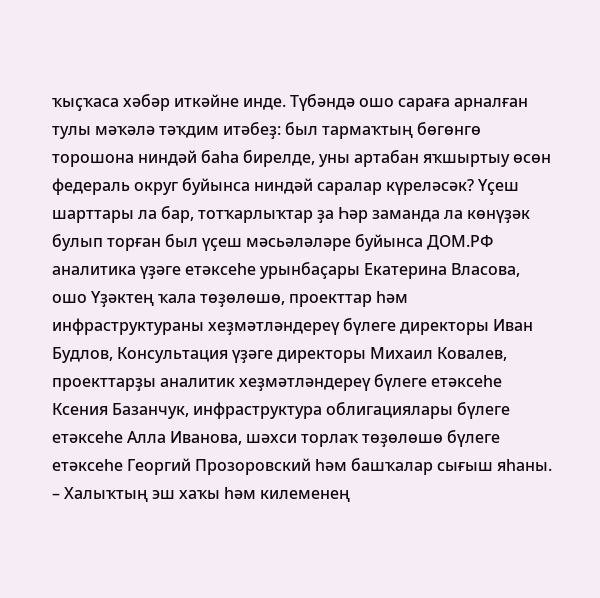ҡыҫҡаса хәбәр иткәйне инде. Түбәндә ошо сараға арналған тулы мәҡәлә тәҡдим итәбеҙ: был тармаҡтың бөгөнгө торошона ниндәй баһа бирелде, уны артабан яҡшыртыу өсөн федераль округ буйынса ниндәй саралар күреләсәк? Үҫеш шарттары ла бар, тотҡарлыҡтар ҙа Һәр заманда ла көнүҙәк булып торған был үҫеш мәсьәләләре буйынса ДОМ.РФ аналитика үҙәге етәксеһе урынбаҫары Екатерина Власова, ошо Үҙәктең ҡала төҙөлөшө, проекттар һәм инфраструктураны хеҙмәтләндереү бүлеге директоры Иван Будлов, Консультация үҙәге директоры Михаил Ковалев, проекттарҙы аналитик хеҙмәтләндереү бүлеге етәксеһе Ксения Базанчук, инфраструктура облигациялары бүлеге етәксеһе Алла Иванова, шәхси торлаҡ төҙөлөшө бүлеге етәксеһе Георгий Прозоровский һәм башҡалар сығыш яһаны. – Халыҡтың эш хаҡы һәм килеменең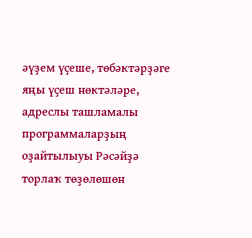әүҙем үҫеше, төбәктәрҙәге яңы үҫеш нөктәләре, адреслы ташламалы программаларҙың оҙайтылыуы Рәсәйҙә торлаҡ төҙөлөшөн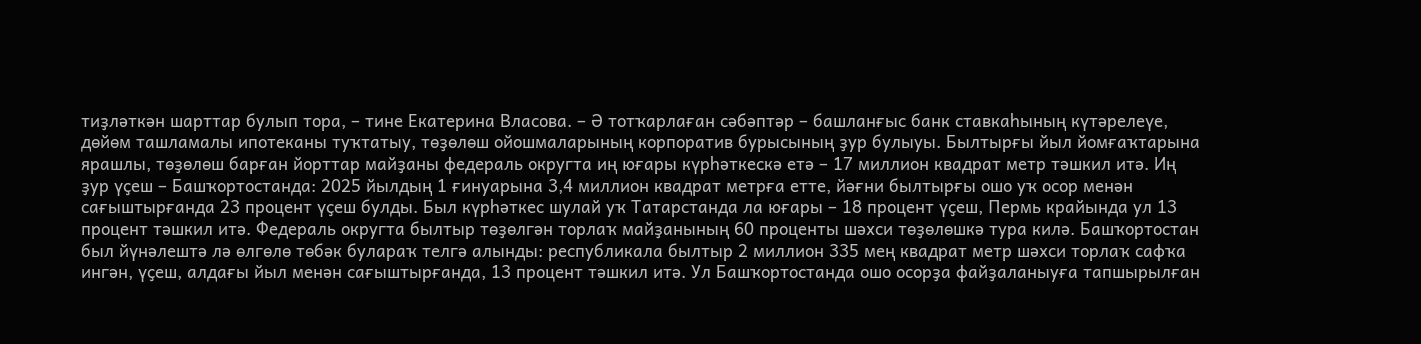тиҙләткән шарттар булып тора, – тине Екатерина Власова. – Ә тотҡарлаған сәбәптәр – башланғыс банк ставкаһының күтәрелеүе, дөйөм ташламалы ипотеканы туҡтатыу, төҙөлөш ойошмаларының корпоратив бурысының ҙур булыуы. Былтырғы йыл йомғаҡтарына ярашлы, төҙөлөш барған йорттар майҙаны федераль округта иң юғары күрһәткескә етә – 17 миллион квадрат метр тәшкил итә. Иң ҙур үҫеш – Башҡортостанда: 2025 йылдың 1 ғинуарына 3,4 миллион квадрат метрға етте, йәғни былтырғы ошо уҡ осор менән сағыштырғанда 23 процент үҫеш булды. Был күрһәткес шулай уҡ Татарстанда ла юғары – 18 процент үҫеш, Пермь крайында ул 13 процент тәшкил итә. Федераль округта былтыр төҙөлгән торлаҡ майҙанының 60 проценты шәхси төҙөлөшкә тура килә. Башҡортостан был йүнәлештә лә өлгөлө төбәк булараҡ телгә алынды: республикала былтыр 2 миллион 335 мең квадрат метр шәхси торлаҡ сафҡа ингән, үҫеш, алдағы йыл менән сағыштырғанда, 13 процент тәшкил итә. Ул Башҡортостанда ошо осорҙа файҙаланыуға тапшырылған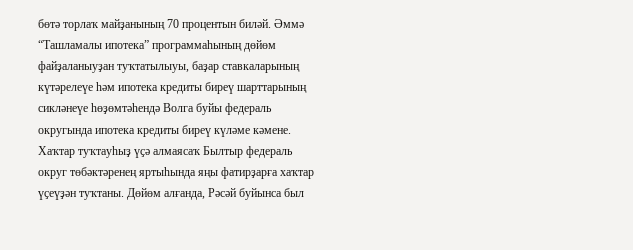бөтә торлаҡ майҙанының 70 процентын биләй. Әммә “Ташламалы ипотека” программаһының дөйөм файҙаланыуҙан туҡтатылыуы, баҙар ставкаларының күтәрелеүе һәм ипотека кредиты биреү шарттарының сикләнеүе һөҙөмтәһендә Волга буйы федераль округында ипотека кредиты биреү күләме кәмене. Хаҡтар туҡтауһыҙ үҫә алмаясаҡ Былтыр федераль округ төбәктәренең яртыһында яңы фатирҙарға хаҡтар үҫеүҙән туҡтаны. Дөйөм алғанда, Рәсәй буйынса был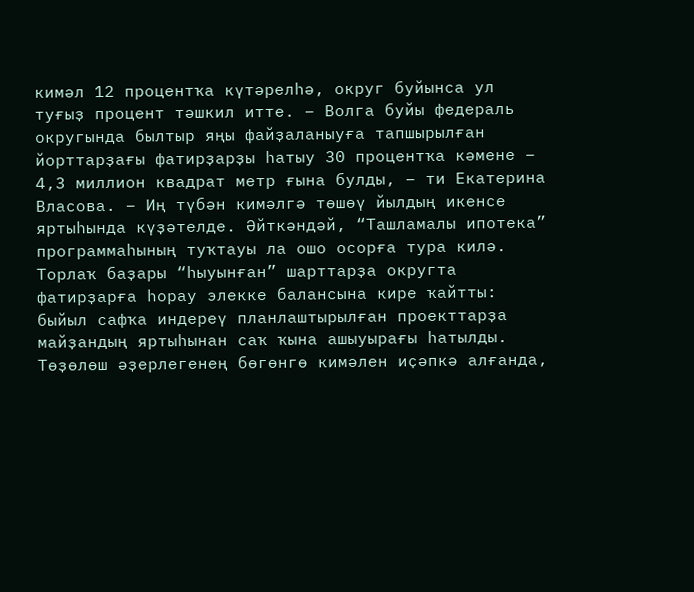кимәл 12 процентҡа күтәрелһә, округ буйынса ул туғыҙ процент тәшкил итте. – Волга буйы федераль округында былтыр яңы файҙаланыуға тапшырылған йорттарҙағы фатирҙарҙы һатыу 30 процентҡа кәмене – 4,3 миллион квадрат метр ғына булды, – ти Екатерина Власова. – Иң түбән кимәлгә төшөү йылдың икенсе яртыһында күҙәтелде. Әйткәндәй, “Ташламалы ипотека” программаһының туҡтауы ла ошо осорға тура килә. Торлаҡ баҙары “һыуынған” шарттарҙа округта фатирҙарға һорау элекке балансына кире ҡайтты: быйыл сафҡа индереү планлаштырылған проекттарҙа майҙандың яртыһынан саҡ ҡына ашыуырағы һатылды. Төҙөлөш әҙерлегенең бөгөнгө кимәлен иҫәпкә алғанда,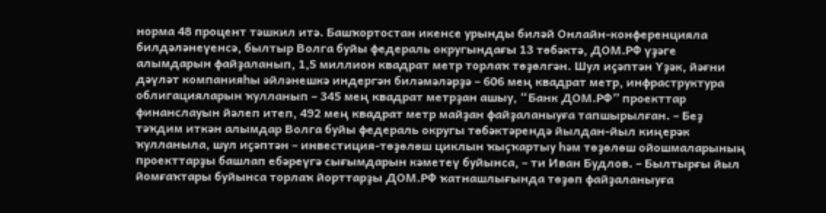норма 48 процент тәшкил итә. Башҡортостан икенсе урынды биләй Онлайн-конференцияла билдәләнеүенсә, былтыр Волга буйы федераль округындағы 13 төбәктә, ДОМ.РФ үҙәге алымдарын файҙаланып, 1,5 миллион квадрат метр торлаҡ төҙөлгән. Шул иҫәптән Үҙәк, йәғни дәүләт компанияһы әйләнешкә индергән биләмәләрҙә – 606 мең квадрат метр, инфраструктура облигацияларын ҡулланып – 345 мең квадрат метрҙан ашыу, “Банк ДОМ.РФ” проекттар финанслауын йәлеп итеп, 492 мең квадрат метр майҙан файҙаланыуға тапшырылған. – Беҙ тәҡдим иткән алымдар Волга буйы федераль округы төбәктәрендә йылдан-йыл киңерәк ҡулланыла, шул иҫәптән – инвестиция-төҙөлөш циклын ҡыҫҡартыу һәм төҙөлөш ойошмаларының проекттарҙы башлап ебәреүгә сығымдарын кәметеү буйынса, – ти Иван Будлов. – Былтырғы йыл йомғаҡтары буйынса торлаҡ йорттарҙы ДОМ.РФ ҡатнашлығында төҙөп файҙаланыуға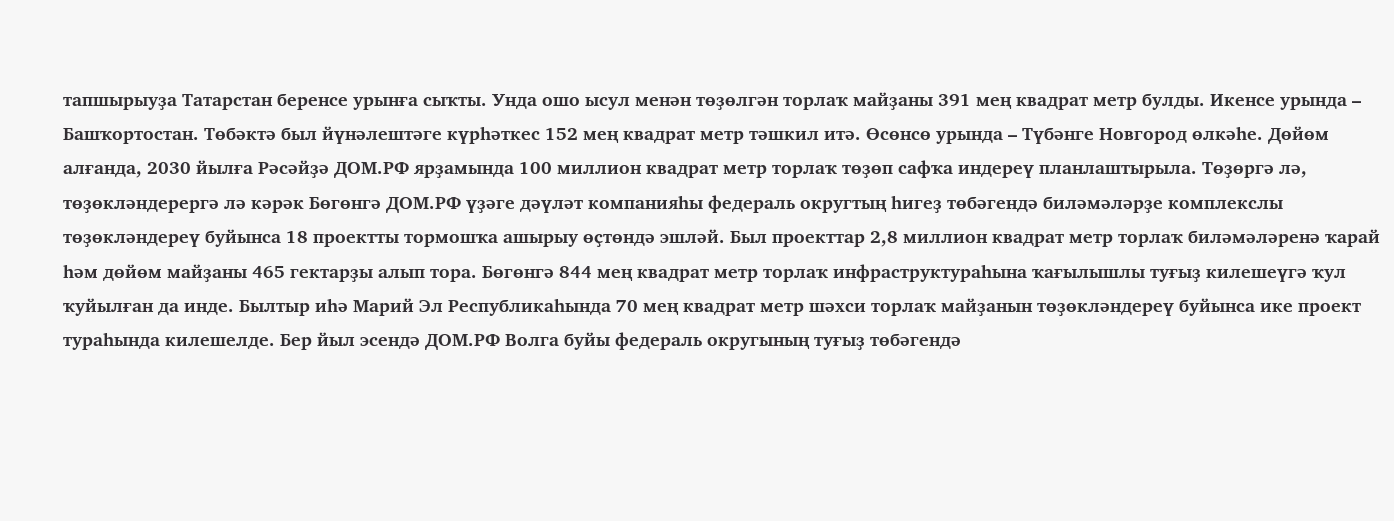тапшырыуҙа Татарстан беренсе урынға сыҡты. Унда ошо ысул менән төҙөлгән торлаҡ майҙаны 391 мең квадрат метр булды. Икенсе урында – Башҡортостан. Төбәктә был йүнәлештәге күрһәткес 152 мең квадрат метр тәшкил итә. Өсөнсө урында – Түбәнге Новгород өлкәһе. Дөйөм алғанда, 2030 йылға Рәсәйҙә ДОМ.РФ ярҙамында 100 миллион квадрат метр торлаҡ төҙөп сафҡа индереү планлаштырыла. Төҙөргә лә, төҙөкләндерергә лә кәрәк Бөгөнгә ДОМ.РФ үҙәге дәүләт компанияһы федераль округтың һигеҙ төбәгендә биләмәләрҙе комплекслы төҙөкләндереү буйынса 18 проектты тормошҡа ашырыу өҫтөндә эшләй. Был проекттар 2,8 миллион квадрат метр торлаҡ биләмәләренә ҡарай һәм дөйөм майҙаны 465 гектарҙы алып тора. Бөгөнгә 844 мең квадрат метр торлаҡ инфраструктураһына ҡағылышлы туғыҙ килешеүгә ҡул ҡуйылған да инде. Былтыр иһә Марий Эл Республикаһында 70 мең квадрат метр шәхси торлаҡ майҙанын төҙөкләндереү буйынса ике проект тураһында килешелде. Бер йыл эсендә ДОМ.РФ Волга буйы федераль округының туғыҙ төбәгендә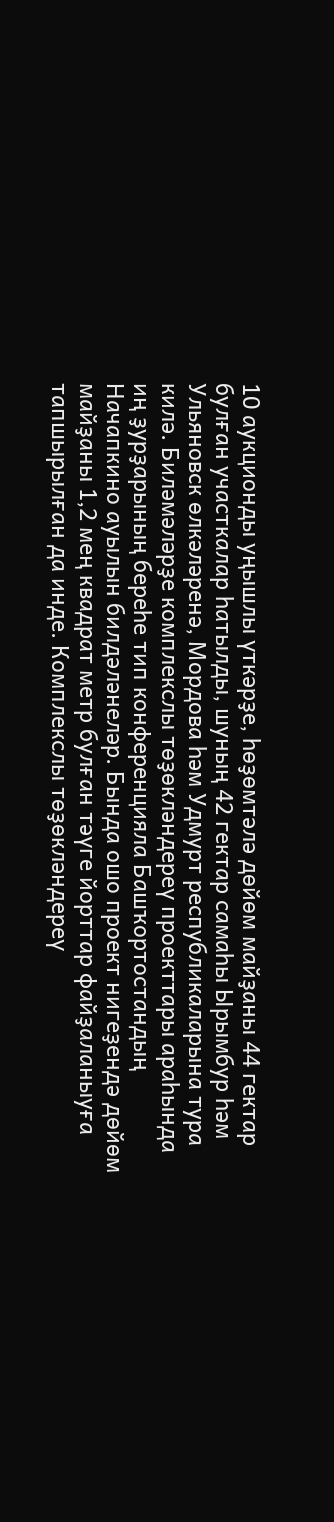10 аукционды уңышлы үткәрҙе, һөҙөмтәлә дөйөм майҙаны 44 гектар булған участкалар һатылды, шуның 42 гектар самаһы Ырымбур һәм Ульяновск өлкәләренә, Мордова һәм Удмурт республикаларына тура килә. Биләмәләрҙе комплекслы төҙөкләндереү проекттары араһында иң ҙурҙарының береһе тип конференцияла Башҡортостандың Начапкино ауылын билдәләнеләр. Бында ошо проект нигеҙендә дөйөм майҙаны 1,2 мең квадрат метр булған тәүге йорттар файҙаланыуға тапшырылған да инде. Комплекслы төҙөкләндереү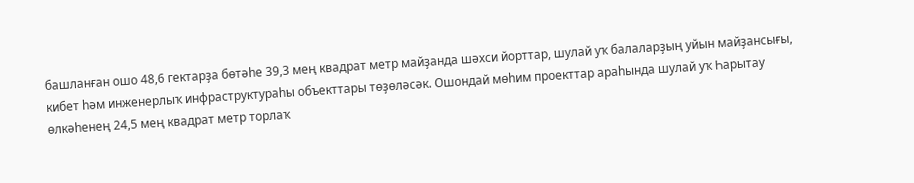башланған ошо 48,6 гектарҙа бөтәһе 39,3 мең квадрат метр майҙанда шәхси йорттар, шулай уҡ балаларҙың уйын майҙансығы, кибет һәм инженерлыҡ инфраструктураһы объекттары төҙөләсәк. Ошондай мөһим проекттар араһында шулай уҡ Һарытау өлкәһенең 24,5 мең квадрат метр торлаҡ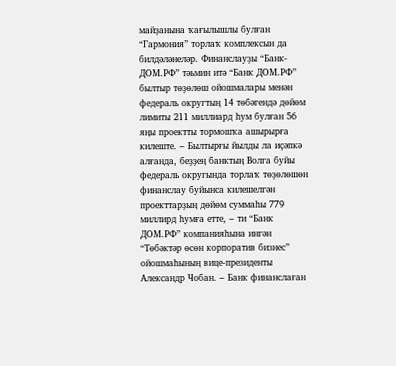майҙанына ҡағылышлы булған “Гармония” торлаҡ комплексын да билдәләнеләр. Финанслауҙы “Банк-ДОМ.РФ” тәьмин итә “Банк ДОМ.РФ” былтыр төҙөлөш ойошмалары менән федераль округтың 14 төбәгендә дөйөм лимиты 211 миллиард һум булған 56 яңы проектты тормошҡа ашырырға килеште. – Былтырғы йылды ла иҫәпкә алғанда, беҙҙең банктың Волга буйы федераль округында торлаҡ төҙөлөшөн финанслау буйынса килешелгән проекттарҙың дөйөм суммаһы 779 миллирд һумға етте, – ти “Банк ДОМ.РФ” компанияһына ингән “Төбәктәр өсөн корпоратив бизнес” ойошмаһының вице-президенты Александр Чобан. – Банк финанслаған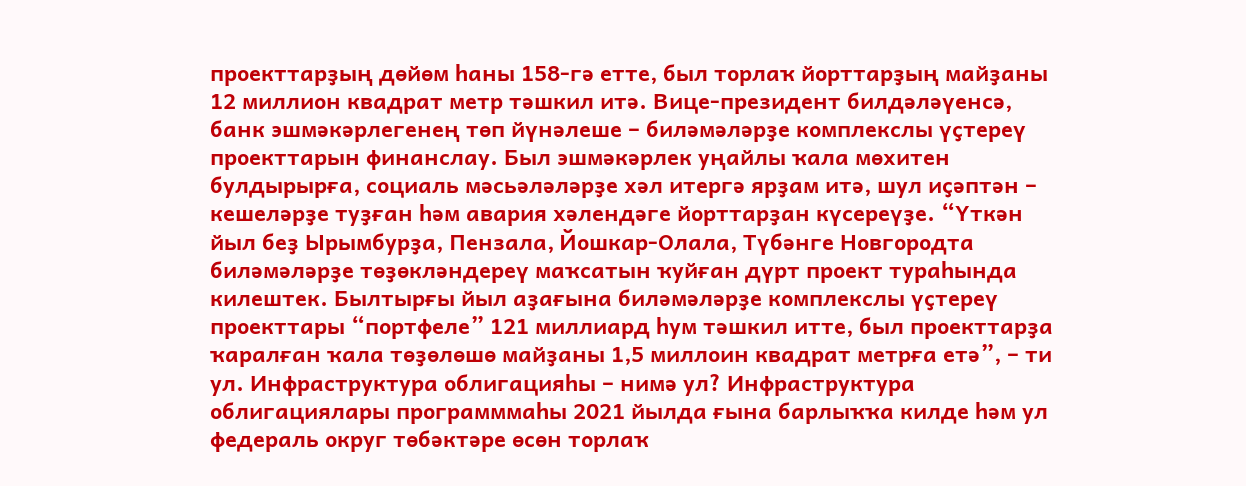проекттарҙың дөйөм һаны 158-гә етте, был торлаҡ йорттарҙың майҙаны 12 миллион квадрат метр тәшкил итә. Вице-президент билдәләүенсә, банк эшмәкәрлегенең төп йүнәлеше – биләмәләрҙе комплекслы үҫтереү проекттарын финанслау. Был эшмәкәрлек уңайлы ҡала мөхитен булдырырға, социаль мәсьәләләрҙе хәл итергә ярҙам итә, шул иҫәптән – кешеләрҙе туҙған һәм авария хәлендәге йорттарҙан күсереүҙе. “Үткән йыл беҙ Ырымбурҙа, Пензала, Йошкар-Олала, Түбәнге Новгородта биләмәләрҙе төҙөкләндереү маҡсатын ҡуйған дүрт проект тураһында килештек. Былтырғы йыл аҙағына биләмәләрҙе комплекслы үҫтереү проекттары “портфеле” 121 миллиард һум тәшкил итте, был проекттарҙа ҡаралған ҡала төҙөлөшө майҙаны 1,5 миллоин квадрат метрға етә”, – ти ул. Инфраструктура облигацияһы – нимә ул? Инфраструктура облигациялары программмаһы 2021 йылда ғына барлыҡҡа килде һәм ул федераль округ төбәктәре өсөн торлаҡ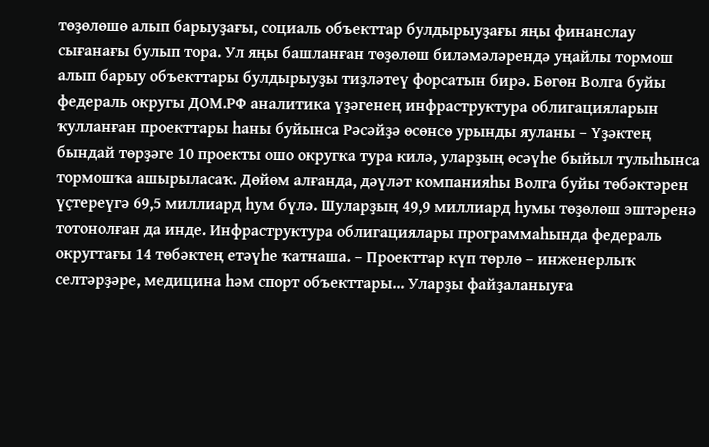төҙөлөшө алып барыуҙағы, социаль объекттар булдырыуҙағы яңы финанслау сығанағы булып тора. Ул яңы башланған төҙөлөш биләмәләрендә уңайлы тормош алып барыу объекттары булдырыуҙы тиҙләтеү форсатын бирә. Бөгөн Волга буйы федераль округы ДОМ.РФ аналитика үҙәгенең инфраструктура облигацияларын ҡулланған проекттары һаны буйынса Рәсәйҙә өсөнсө урынды яуланы – Үҙәктең бындай төрҙәге 10 проекты ошо округка тура килә, уларҙың өсәүһе быйыл тулыһынса тормошҡа ашырыласаҡ. Дөйөм алғанда, дәүләт компанияһы Волга буйы төбәктәрен үҫтереүгә 69,5 миллиард һум бүлә. Шуларҙың 49,9 миллиард һумы төҙөлөш эштәренә тотонолған да инде. Инфраструктура облигациялары программаһында федераль округтағы 14 төбәктең етәүһе ҡатнаша. – Проекттар күп төрлө – инженерлыҡ селтәрҙәре, медицина һәм спорт объекттары... Уларҙы файҙаланыуға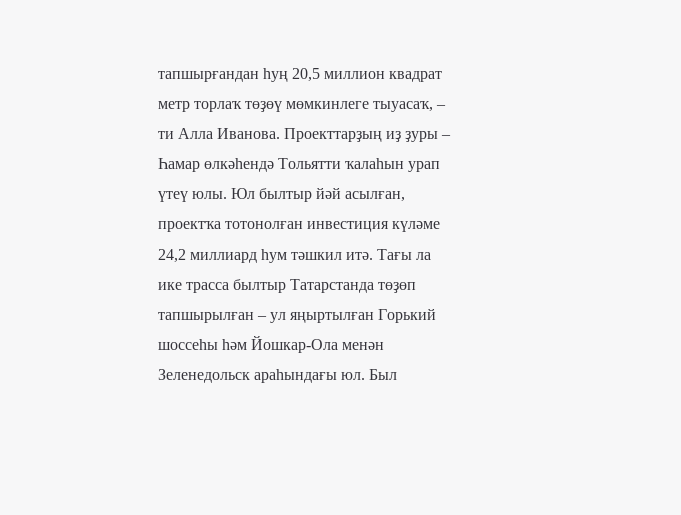тапшырғандан һуң 20,5 миллион квадрат метр торлаҡ төҙөү мөмкинлеге тыуасаҡ, – ти Алла Иванова. Проекттарҙың иҙ ҙуры – Һамар өлкәһендә Тольятти ҡалаһын урап үтеү юлы. Юл былтыр йәй асылған, проектҡа тотонолған инвестиция күләме 24,2 миллиард һум тәшкил итә. Тағы ла ике трасса былтыр Татарстанда төҙөп тапшырылған – ул яңыртылған Горький шоссеһы һәм Йошкар-Ола менән Зеленедольск араһындағы юл. Был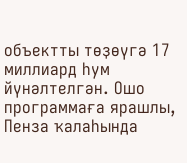объектты төҙөүгә 17 миллиард һум йүнәлтелгән. Ошо программаға ярашлы, Пенза ҡалаһында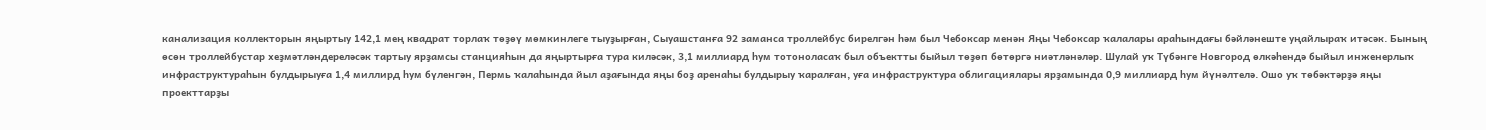канализация коллекторын яңыртыу 142,1 мең квадрат торлаҡ төҙөү мөмкинлеге тыуҙырған, Сыуашстанға 92 заманса троллейбус бирелгән һәм был Чебоксар менән Яңы Чебоксар ҡалалары араһындағы бәйләнеште уңайлыраҡ итәсәк. Бының өсөн троллейбустар хеҙмәтләндереләсәк тартыу ярҙамсы станцияһын да яңыртырға тура киләсәк, 3,1 миллиард һум тотоноласаҡ был объектты быйыл төҙөп бөтөргә ниәтләнәләр. Шулай уҡ Түбәнге Новгород өлкәһендә быйыл инженерлыҡ инфраструктураһын булдырыуға 1,4 миллирд һум бүленгән, Пермь ҡалаһында йыл аҙағында яңы боҙ аренаһы булдырыу ҡаралған, уға инфраструктура облигациялары ярҙамында 0,9 миллиард һум йүнәлтелә. Ошо уҡ төбәктәрҙә яңы проекттарҙы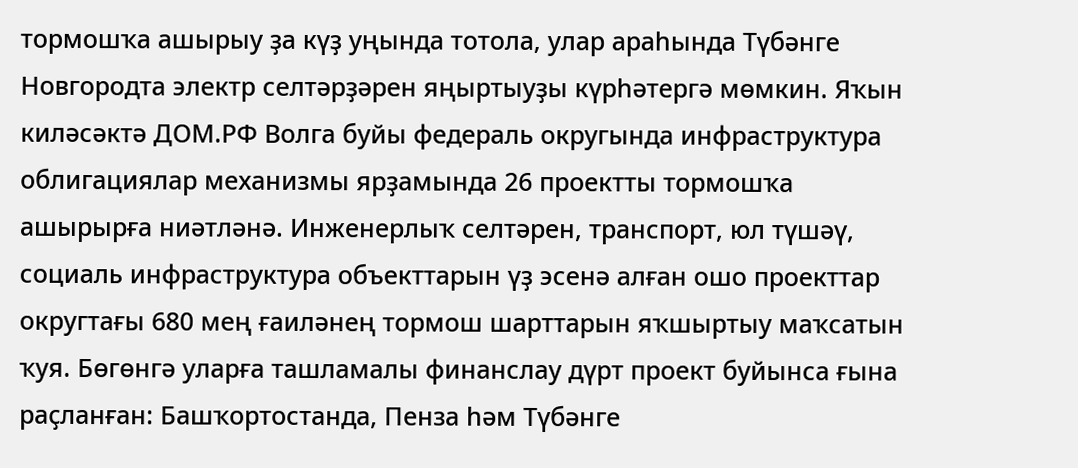тормошҡа ашырыу ҙа күҙ уңында тотола, улар араһында Түбәнге Новгородта электр селтәрҙәрен яңыртыуҙы күрһәтергә мөмкин. Яҡын киләсәктә ДОМ.РФ Волга буйы федераль округында инфраструктура облигациялар механизмы ярҙамында 26 проектты тормошҡа ашырырға ниәтләнә. Инженерлыҡ селтәрен, транспорт, юл түшәү, социаль инфраструктура объекттарын үҙ эсенә алған ошо проекттар округтағы 680 мең ғаиләнең тормош шарттарын яҡшыртыу маҡсатын ҡуя. Бөгөнгә уларға ташламалы финанслау дүрт проект буйынса ғына раҫланған: Башҡортостанда, Пенза һәм Түбәнге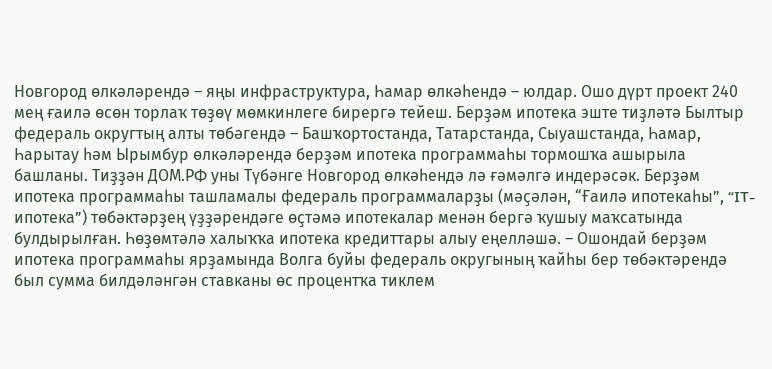Новгород өлкәләрендә – яңы инфраструктура, Һамар өлкәһендә – юлдар. Ошо дүрт проект 240 мең ғаилә өсөн торлаҡ төҙөү мөмкинлеге бирергә тейеш. Берҙәм ипотека эште тиҙләтә Былтыр федераль округтың алты төбәгендә – Башҡортостанда, Татарстанда, Сыуашстанда, Һамар, Һарытау һәм Ырымбур өлкәләрендә берҙәм ипотека программаһы тормошҡа ашырыла башланы. Тиҙҙән ДОМ.РФ уны Түбәнге Новгород өлкәһендә лә ғәмәлгә индерәсәк. Берҙәм ипотека программаһы ташламалы федераль программаларҙы (мәҫәлән, “Ғаилә ипотекаһы”, “IT-ипотека”) төбәктәрҙең үҙҙәрендәге өҫтәмә ипотекалар менән бергә ҡушыу маҡсатында булдырылған. Һөҙөмтәлә халыҡҡа ипотека кредиттары алыу еңелләшә. – Ошондай берҙәм ипотека программаһы ярҙамында Волга буйы федераль округының ҡайһы бер төбәктәрендә был сумма билдәләнгән ставканы өс процентҡа тиклем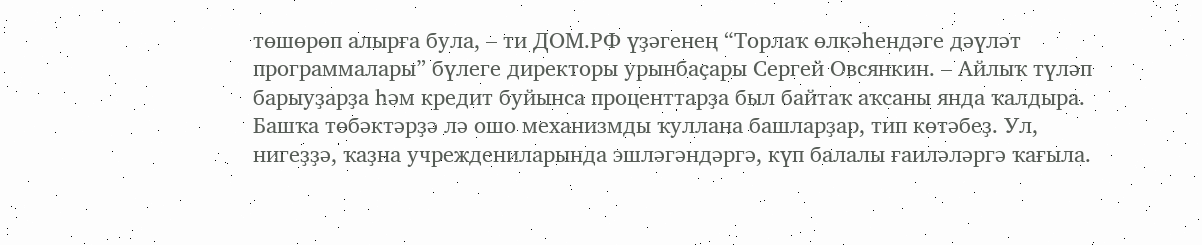төшөрөп алырға була, – ти ДОМ.РФ үҙәгенең “Торлаҡ өлкәһендәге дәүләт программалары” бүлеге директоры урынбаҫары Сергей Овсянкин. – Айлыҡ түләп барыуҙарҙа һәм кредит буйынса проценттарҙа был байтаҡ аҡсаны янда ҡалдыра. Башҡа төбәктәрҙә лә ошо механизмды ҡуллана башларҙар, тип көтәбеҙ. Ул, нигеҙҙә, ҡаҙна учреждениларында эшләгәндәргә, күп балалы ғаиләләргә ҡағыла.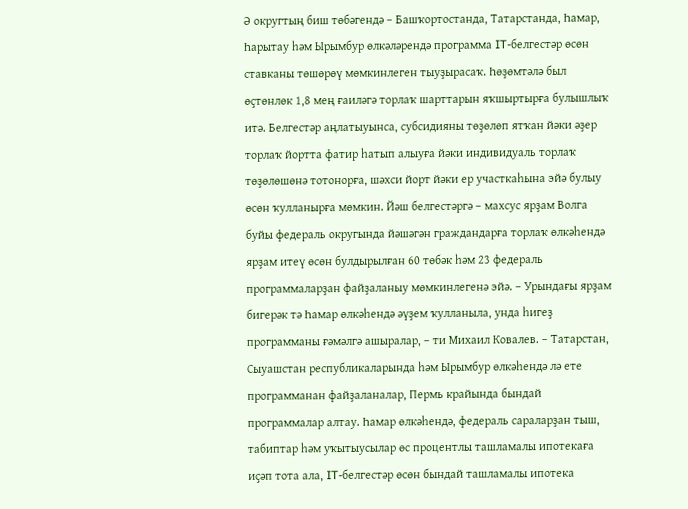Ә округтың биш төбәгендә – Башҡортостанда, Татарстанда, Һамар, Һарытау һәм Ырымбур өлкәләрендә программа IT-белгестәр өсөн ставканы төшөрөү мөмкинлеген тыуҙырасаҡ. Һөҙөмтәлә был өҫтөнлөк 1,8 мең ғаиләгә торлаҡ шарттарын яҡшыртырға булышлыҡ итә. Белгестәр аңлатыуынса, субсидияны төҙөлөп ятҡан йәки әҙер торлаҡ йортта фатир һатып алыуға йәки индивидуаль торлаҡ төҙөлөшөнә тотонорға, шәхси йорт йәки ер участкаһына эйә булыу өсөн ҡулланырға мөмкин. Йәш белгестәргә – махсус ярҙам Волга буйы федераль округында йәшәгән граждандарға торлаҡ өлкәһендә ярҙам итеү өсөн булдырылған 60 төбәк һәм 23 федераль программаларҙан файҙаланыу мөмкинлегенә эйә. – Урындағы ярҙам бигерәк тә Һамар өлкәһендә әүҙем ҡулланыла, унда һигеҙ программаны ғәмәлгә ашыралар, – ти Михаил Ковалев. – Татарстан, Сыуашстан республикаларында һәм Ырымбур өлкәһендә лә ете программанан файҙаланалар, Пермь крайында бындай программалар алтау. Һамар өлкәһендә, федераль сараларҙан тыш, табиптар һәм уҡытыусылар өс процентлы ташламалы ипотекаға иҫәп тота ала, IT-белгестәр өсөн бындай ташламалы ипотека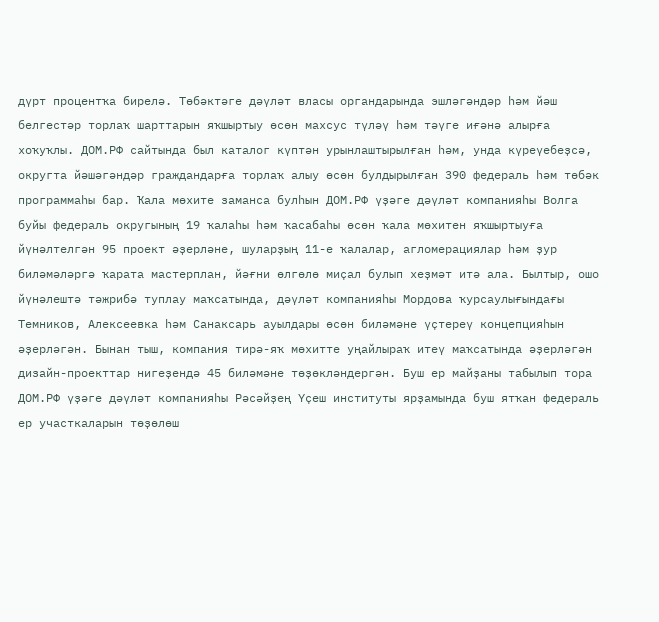дүрт процентҡа бирелә. Төбәктәге дәүләт власы органдарында эшләгәндәр һәм йәш белгестәр торлаҡ шарттарын яҡшыртыу өсөн махсус түләү һәм тәүге иғәнә алырға хоҡуҡлы. ДОМ.РФ сайтында был каталог күптән урынлаштырылған һәм, унда күреүебеҙсә, округта йәшәгәндәр граждандарға торлаҡ алыу өсөн булдырылған 390 федераль һәм төбәк программаһы бар. Ҡала мөхите заманса булһын ДОМ.РФ үҙәге дәүләт компанияһы Волга буйы федераль округының 19 ҡалаһы һәм ҡасабаһы өсөн ҡала мөхитен яҡшыртыуға йүнәлтелгән 95 проект әҙерләне, шуларҙың 11-е ҡалалар, агломерациялар һәм ҙур биләмәләргә ҡарата мастерплан, йәғни өлгөлө миҫал булып хеҙмәт итә ала. Былтыр, ошо йүнәлештә тәжрибә туплау маҡсатында, дәүләт компанияһы Мордова ҡурсаулығындағы Темников, Алексеевка һәм Санаксарь ауылдары өсөн биләмәне үҫтереү концепцияһын әҙерләгән. Бынан тыш, компания тирә-яҡ мөхитте уңайлыраҡ итеү маҡсатында әҙерләгән дизайн-проекттар нигеҙендә 45 биләмәне төҙөкләндергән. Буш ер майҙаны табылып тора ДОМ.РФ үҙәге дәүләт компанияһы Рәсәйҙең Үҫеш институты ярҙамында буш ятҡан федераль ер участкаларын төҙөлөш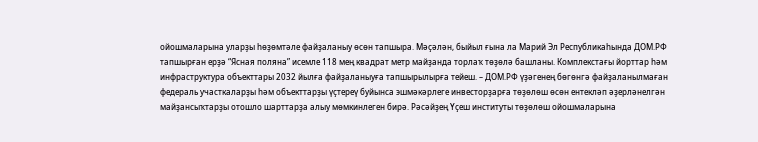ойошмаларына уларҙы һөҙөмтәле файҙаланыу өсөн тапшыра. Мәҫәлән, быйыл ғына ла Марий Эл Республикаһында ДОМ.РФ тапшырған ерҙә “Ясная поляна” исемле 118 мең квадрат метр майҙанда торлаҡ төҙөлә башланы. Комплекстағы йорттар һәм инфраструктура объекттары 2032 йылға файҙаланыуға тапшырылырға тейеш. – ДОМ.РФ үҙәгенең бөгөнгә файҙаланылмаған федераль участкаларҙы һәм объекттарҙы үҫтереү буйынса эшмәкәрлеге инвесторҙарға төҙөлөш өсөн ентекләп әҙерләнелгән майҙансыҡтарҙы отошло шарттарҙа алыу мөмкинлеген бирә. Рәсәйҙең Үҫеш институты төҙөлөш ойошмаларына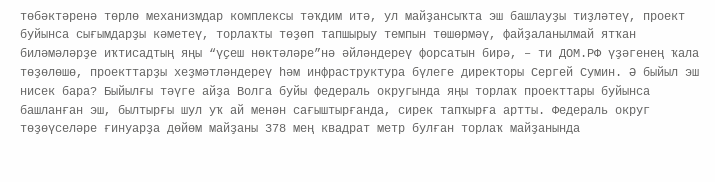төбәктәренә төрлө механизмдар комплексы тәҡдим итә, ул майҙансыҡта эш башлауҙы тиҙләтеү, проект буйынса сығымдарҙы кәметеү, торлаҡты төҙөп тапшырыу темпын төшөрмәү, файҙаланылмай ятҡан биләмәләрҙе иҡтисадтың яңы “үҫеш нөктәләре”нә әйләндереү форсатын бирә, – ти ДОМ.РФ үҙәгенең ҡала төҙөлөшө, проекттарҙы хеҙмәтләндереү һәм инфраструктура бүлеге директоры Сергей Сумин. Ә быйыл эш нисек бара? Быйылғы тәүге айҙа Волга буйы федераль округында яңы торлаҡ проекттары буйынса башланған эш, былтырғы шул уҡ ай менән сағыштырғанда, сирек тапҡырға артты. Федераль округ төҙөүселәре ғинуарҙа дөйөм майҙаны 378 мең квадрат метр булған торлаҡ майҙанында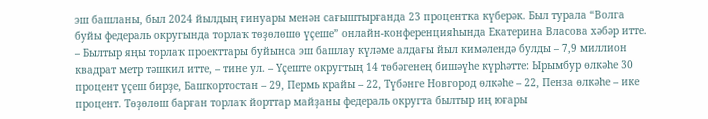эш башланы, был 2024 йылдың ғинуары менән сағыштырғанда 23 процентҡа күберәк. Был турала “Волга буйы федераль округында торлаҡ төҙөлөшө үҫеше” онлайн-конференцияһында Екатерина Власова хәбәр итте. – Былтыр яңы торлаҡ проекттары буйынса эш башлау күләме алдағы йыл кимәлендә булды – 7,9 миллион квадрат метр тәшкил итте, – тине ул. – Үҫеште округтың 14 төбәгенең бишәүһе күрһәтте: Ырымбур өлкәһе 30 процент үҫеш бирҙе, Башҡортостан – 29, Пермь крайы – 22, Түбәнге Новгород өлкәһе – 22, Пенза өлкәһе – ике процент. Төҙөлөш барған торлаҡ йорттар майҙаны федераль округта былтыр иң юғары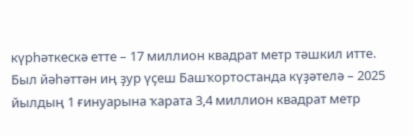күрһәткескә етте – 17 миллион квадрат метр тәшкил итте. Был йәһәттән иң ҙур үҫеш Башҡортостанда күҙәтелә – 2025 йылдың 1 ғинуарына ҡарата 3,4 миллион квадрат метр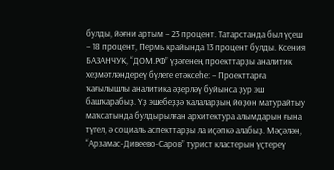булды, йәғни артым – 23 процент. Татарстанда был үҫеш – 18 процент, Пермь крайында 13 процент булды. Ксения БАЗАНЧУК, “ДОМ.РФ” үҙәгенең проекттарҙы аналитик хеҙмәтләндереү бүлеге етәксеһе: – Проекттарға ҡағылышлы аналитика әҙерләү буйынса ҙур эш башҡарабыҙ. Үҙ эшебеҙҙә ҡалаларҙың йөҙөн матурайтыу маҡсатында булдырылған архитектура алымдарын ғына түгел, ә социаль аспекттарҙы ла иҫәпкә алабыҙ. Мәҫәлән, “Арзамас-Дивеево-Саров” турист кластерын үҫтереү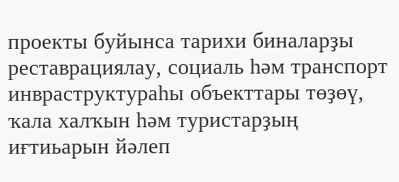проекты буйынса тарихи биналарҙы реставрациялау, социаль һәм транспорт инвраструктураһы объекттары төҙөү, ҡала халҡын һәм туристарҙың иғтиьарын йәлеп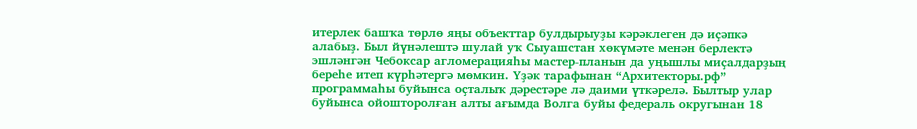итерлек башҡа төрлө яңы объекттар булдырыуҙы кәрәклеген дә иҫәпкә алабыҙ. Был йүнәлештә шулай уҡ Сыуашстан хөкүмәте менән берлектә эшләнгән Чебоксар агломерацияһы мастер-планын да уңышлы миҫалдарҙың береһе итеп күрһәтергә мөмкин. Үҙәк тарафынан “Архитекторы.рф” программаһы буйынса оҫталыҡ дәрестәре лә даими үткәрелә. Былтыр улар буйынса ойошторолған алты ағымда Волга буйы федераль округынан 18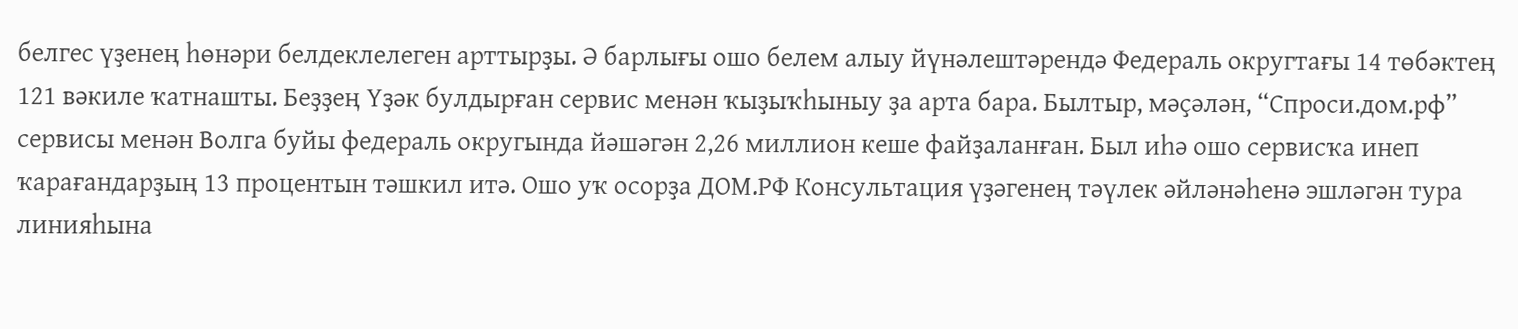белгес үҙенең һөнәри белдеклелеген арттырҙы. Ә барлығы ошо белем алыу йүнәлештәрендә Федераль округтағы 14 төбәктең 121 вәкиле ҡатнашты. Беҙҙең Үҙәк булдырған сервис менән ҡыҙыҡһыныу ҙа арта бара. Былтыр, мәҫәлән, “Спроси.дом.рф” сервисы менән Волга буйы федераль округында йәшәгән 2,26 миллион кеше файҙаланған. Был иһә ошо сервисҡа инеп ҡарағандарҙың 13 процентын тәшкил итә. Ошо уҡ осорҙа ДОМ.РФ Консультация үҙәгенең тәүлек әйләнәһенә эшләгән тура линияһына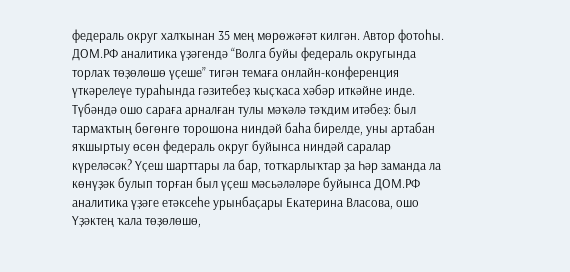федераль округ халҡынан 35 мең мөрөжәғәт килгән. Автор фотоһы.
ДОМ.РФ аналитика үҙәгендә “Волга буйы федераль округында торлаҡ төҙөлөшө үҫеше” тигән темаға онлайн-конференция үткәрелеүе тураһында гәзитебеҙ ҡыҫҡаса хәбәр иткәйне инде. Түбәндә ошо сараға арналған тулы мәҡәлә тәҡдим итәбеҙ: был тармаҡтың бөгөнгө торошона ниндәй баһа бирелде, уны артабан яҡшыртыу өсөн федераль округ буйынса ниндәй саралар күреләсәк? Үҫеш шарттары ла бар, тотҡарлыҡтар ҙа Һәр заманда ла көнүҙәк булып торған был үҫеш мәсьәләләре буйынса ДОМ.РФ аналитика үҙәге етәксеһе урынбаҫары Екатерина Власова, ошо Үҙәктең ҡала төҙөлөшө,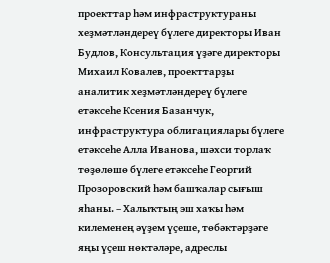проекттар һәм инфраструктураны хеҙмәтләндереү бүлеге директоры Иван Будлов, Консультация үҙәге директоры Михаил Ковалев, проекттарҙы аналитик хеҙмәтләндереү бүлеге етәксеһе Ксения Базанчук, инфраструктура облигациялары бүлеге етәксеһе Алла Иванова, шәхси торлаҡ төҙөлөшө бүлеге етәксеһе Георгий Прозоровский һәм башҡалар сығыш яһаны. – Халыҡтың эш хаҡы һәм килеменең әүҙем үҫеше, төбәктәрҙәге яңы үҫеш нөктәләре, адреслы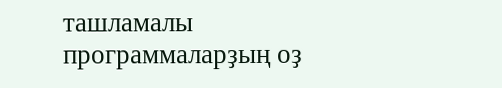ташламалы программаларҙың оҙ